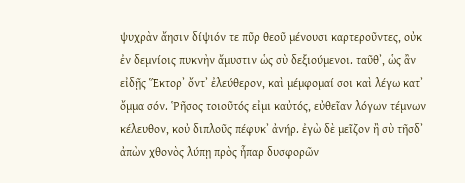ψυχρὰν ἄησιν δίψιόν τε πῦρ θεοῦ μένουσι καρτεροῦντες, οὐκ ἐν δεμνίοις πυκνὴν ἄμυστιν ὡς σὺ δεξιούμενοι. ταῦθʼ, ὡς ἂν εἰδῇς Ἕκτορʼ ὄντʼ ἐλεύθερον, καὶ μέμφομαί σοι καὶ λέγω κατʼ ὄμμα σόν. Ῥῆσος τοιοῦτός εἰμι καὐτός, εὐθεῖαν λόγων τέμνων κέλευθον, κοὐ διπλοῦς πέφυκʼ ἀνήρ. ἐγὼ δὲ μεῖζον ἢ σὺ τῆσδʼ ἀπὼν χθονὸς λύπῃ πρὸς ἧπαρ δυσφορῶν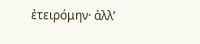ἐτειρόμην· ἀλλʼ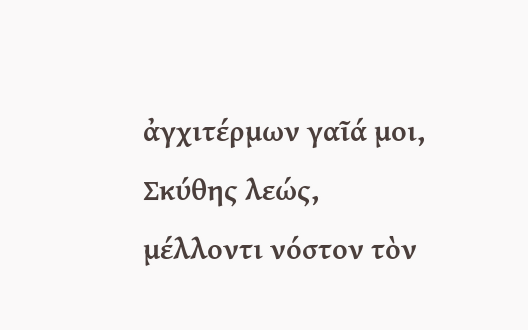ἀγχιτέρμων γαῖά μοι, Σκύθης λεώς, μέλλοντι νόστον τὸν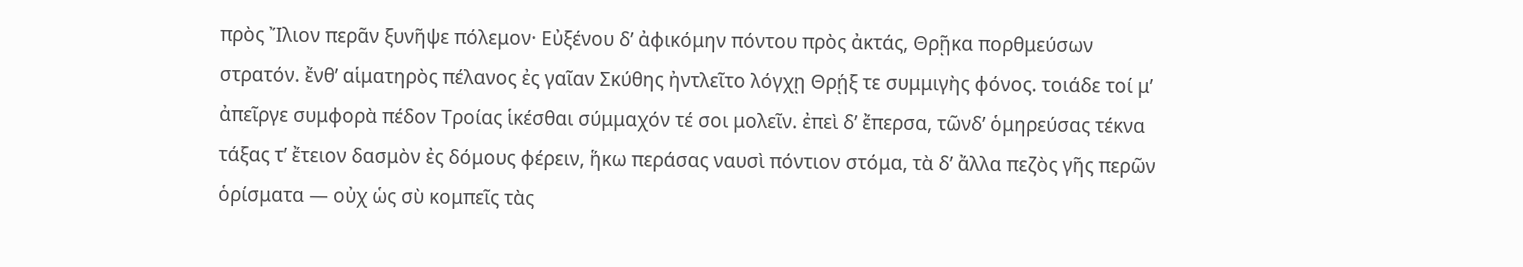πρὸς Ἴλιον περᾶν ξυνῆψε πόλεμον· Εὐξένου δʼ ἀφικόμην πόντου πρὸς ἀκτάς, Θρῇκα πορθμεύσων στρατόν. ἔνθʼ αἱματηρὸς πέλανος ἐς γαῖαν Σκύθης ἠντλεῖτο λόγχῃ Θρῄξ τε συμμιγὴς φόνος. τοιάδε τοί μʼ ἀπεῖργε συμφορὰ πέδον Τροίας ἱκέσθαι σύμμαχόν τέ σοι μολεῖν. ἐπεὶ δʼ ἔπερσα, τῶνδʼ ὁμηρεύσας τέκνα τάξας τʼ ἔτειον δασμὸν ἐς δόμους φέρειν, ἥκω περάσας ναυσὶ πόντιον στόμα, τὰ δʼ ἄλλα πεζὸς γῆς περῶν ὁρίσματα — οὐχ ὡς σὺ κομπεῖς τὰς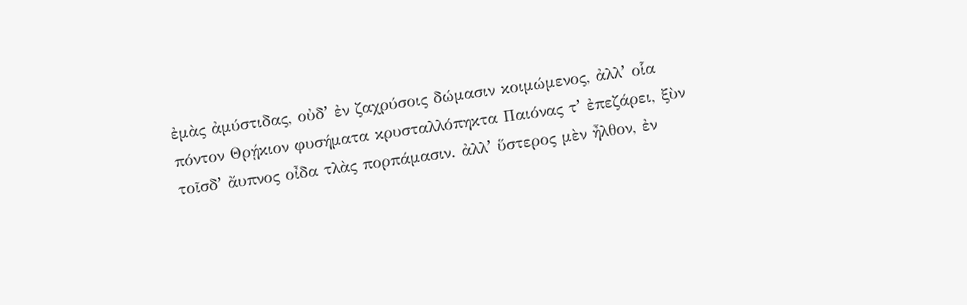ἐμὰς ἀμύστιδας, οὐδʼ ἐν ζαχρύσοις δώμασιν κοιμώμενος, ἀλλʼ οἷα πόντον Θρῄκιον φυσήματα κρυσταλλόπηκτα Παιόνας τʼ ἐπεζάρει, ξὺν τοῖσδʼ ἄυπνος οἶδα τλὰς πορπάμασιν. ἀλλʼ ὕστερος μὲν ἦλθον, ἐν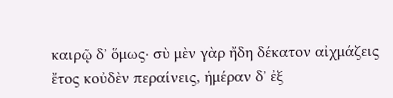καιρῷ δʼ ὅμως· σὺ μὲν γὰρ ἤδη δέκατον αἰχμάζεις ἔτος κοὐδὲν περαίνεις, ἡμέραν δʼ ἐξ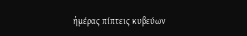ἡμέρας πίπτεις κυβεύων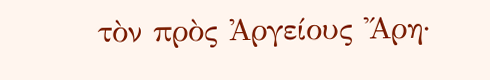τὸν πρὸς Ἀργείους Ἄρη·